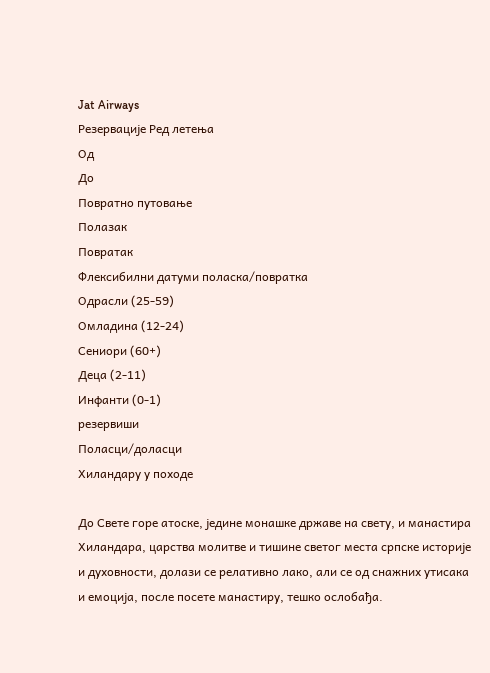Jat Airways
Резервације Ред летења
Од
До
Повратно путовање
Полазак
Повратак
Флексибилни датуми поласка/повратка
Одрасли (25-59)
Омладина (12-24)
Сениори (60+)
Деца (2-11)
Инфанти (0-1)
резервиши
Поласци/доласци
Хиландару у походе

До Свете горе атоске, једине монашке државе на свету, и манастира Хиландара, царства молитве и тишине светог места српске историје и духовности, долази се релативно лако, али се од снажних утисака и емоција, после посете манастиру, тешко ослобађа.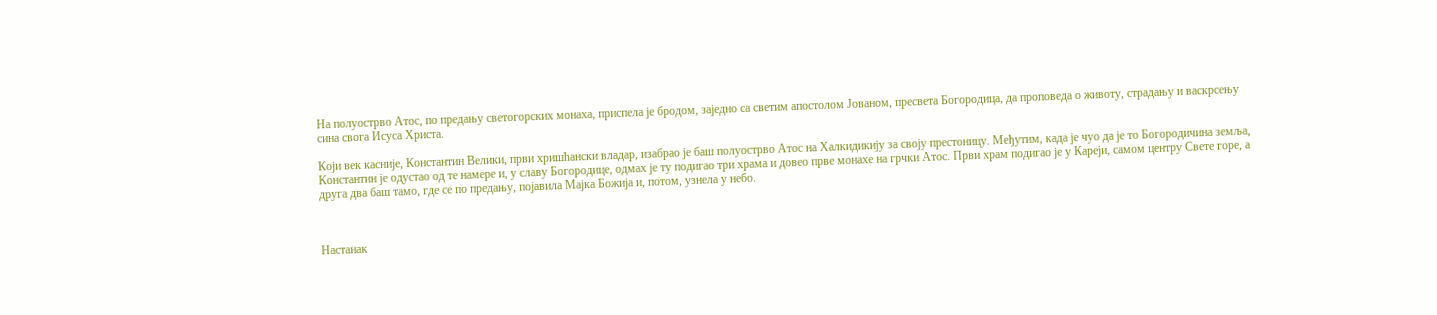На полуострво Атос, по предању светогорских монаха, приспела је бродом, заједно са светим апостолом Јованом, пресвета Богородица, да проповеда о животу, страдању и васкрсењу сина свога Исуса Христа.

Који век касније, Константин Велики, први хришћански владар, изабрао је баш полуострво Атос на Халкидикију за своју престоницу. Међутим, када је чуо да је то Богородичина земља, Константин је одустао од те намере и, у славу Богородице, одмах је ту подигао три храма и довео прве монахе на грчки Атос. Први храм подигао је у Кареји, самом центру Свете горе, а друга два баш тамо, где се по предању, појавила Мајка Божија и, потом, узнела у небо.



Настанак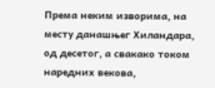Према неким изворима, на месту данашњег Хиландара, од десетог, а свакако током наредних векова,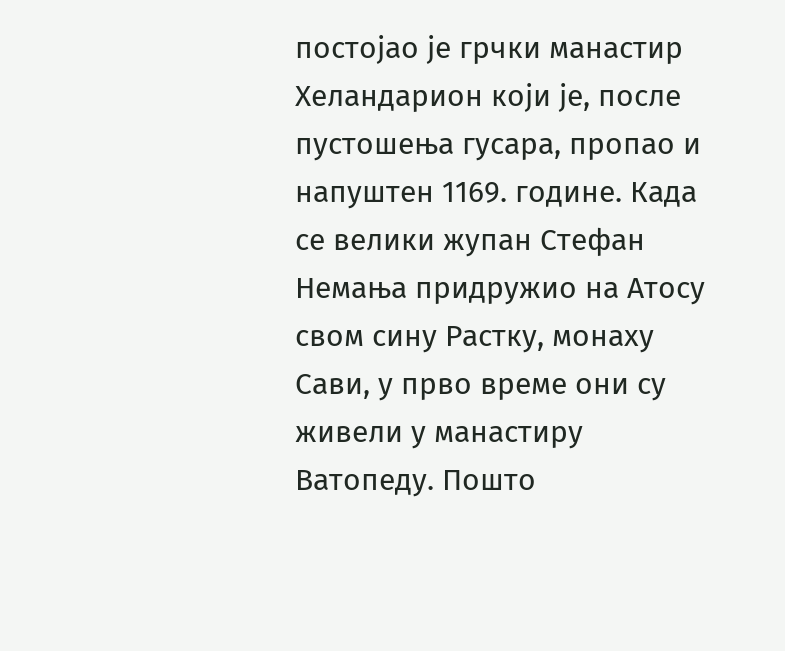постојао је грчки манастир Хеландарион који је, после пустошења гусара, пропао и напуштен 1169. године. Када се велики жупан Стефан Немања придружио на Атосу свом сину Растку, монаху Сави, у прво време они су живели у манастиру Ватопеду. Пошто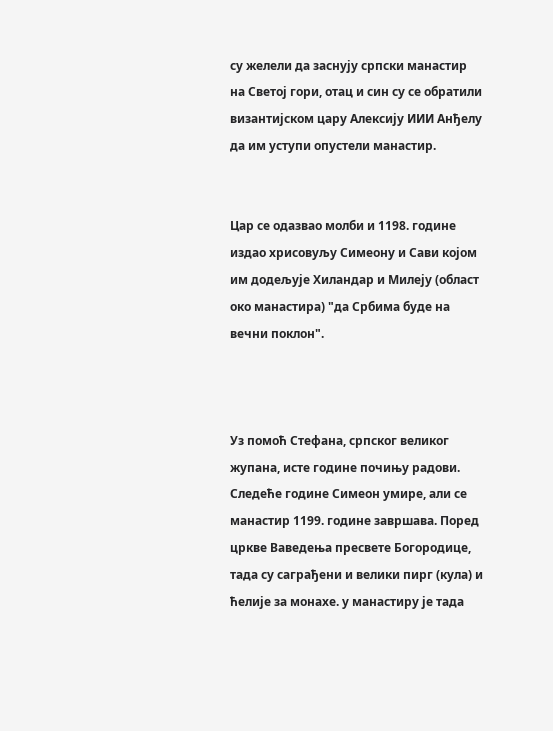су желели да заснују српски манастир на Светој гори, отац и син су се обратили византијском цару Алексију ИИИ Анђелу да им уступи опустели манастир.


Цар се одазвао молби и 1198. године издао хрисовуљу Симеону и Сави којом им додељује Хиландар и Милеју (област око манастира) "да Србима буде на вечни поклон".



Уз помоћ Стефана, српског великог жупана, исте године почињу радови. Следеће године Симеон умире, али се манастир 1199. године завршава. Поред цркве Ваведења пресвете Богородице, тада су саграђени и велики пирг (кула) и ћелије за монахе. у манастиру је тада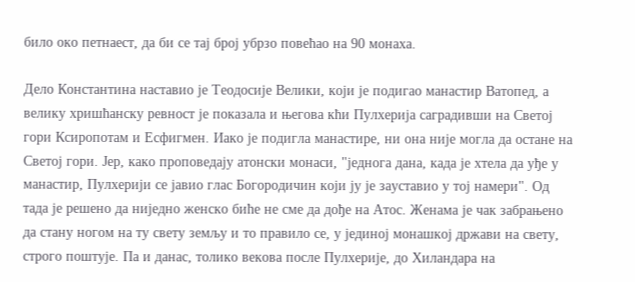било око петнаест, да би се тај број убрзо повећао на 90 монаха.

Дело Константина наставио је Теодосије Велики, који је подигао манастир Ватопед, а велику хришћанску ревност је показала и његова кћи Пулхерија саградивши на Светој гори Ксиропотам и Есфигмен. Иако је подигла манастире, ни она није могла да остане на Светој гори. Јер, како проповедају атонски монаси, "једнога дана, када је хтела да уђе у манастир, Пулхерији се јавио глас Богородичин који ју је зауставио у тој намери". Од тада је решено да ниједно женско биће не сме да дође на Атос. Женама је чак забрањено да стану ногом на ту свету земљу и то правило се, у јединој монашкој држави на свету, строго поштује. Па и данас, толико векова после Пулхерије, до Хиландара на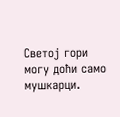Светој гори могу доћи само мушкарци.